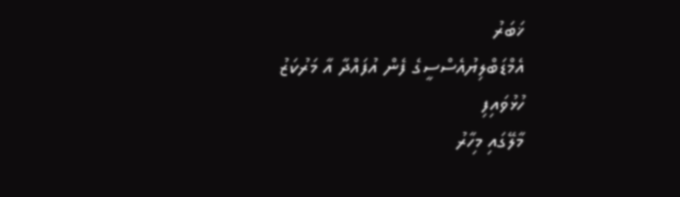ޚަބަރު
އެމްޑަބްލިޔުއެސްސީގެ ފެން އުފައްދާ އާ މަރުކަޒު ހުޅުވައިފި
މާލޭގައި މިހާރު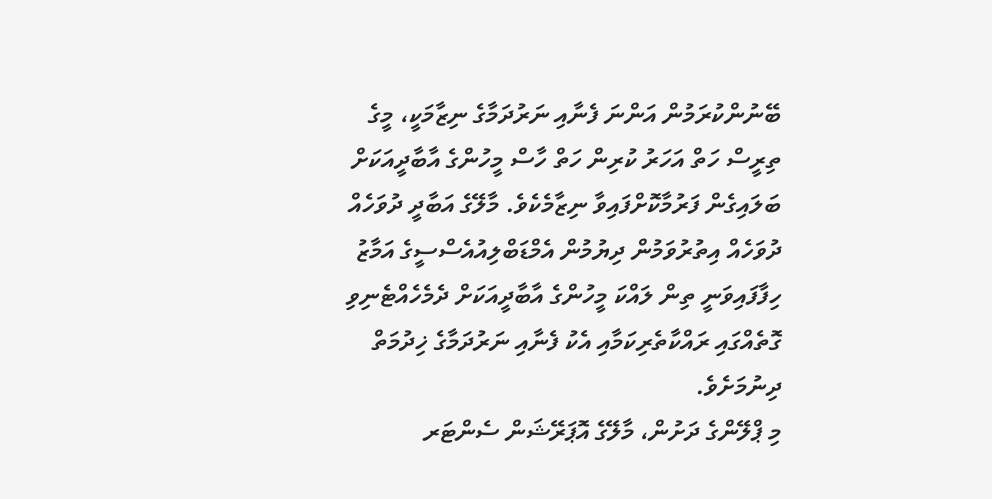ބޭނުންކުރަމުން އަންނަ ފެނާއި ނަރުދަމާގެ ނިޒާމަކީ، މީގެ ތިރީސް ހަތް އަހަރު ކުރިން ހަތް ހާސް މީހުންގެ އާބާދީއަކަށް ބަލައިގެން ފަރުމާކޮށްފައިވާ ނިޒާމެކެވެ. މާލޭގެ އަބާދީ ދުވަހެއް ދުވަހެއް އިތުރުވަމުން ދިޔުމުން އެމްޑަބްލިއުއެސްސީގެ އަމާޒު ހިފާފައިވަނީ ތިން ލައްކަ މީހުންގެ އާބާދީއަކަށް ދެމެހެއްޓެނިވި ގޮތެއްގައި ރައްކާތެރިކަމާއި އެކު ފެނާއި ނަރުދަމާގެ ޚިދުމަތް ދިނުމަށެވެ.
މި ޕްލޭންގެ ދަށުން، މާލޭގެ އޮޕަރޭޝަން ސެންޓަރ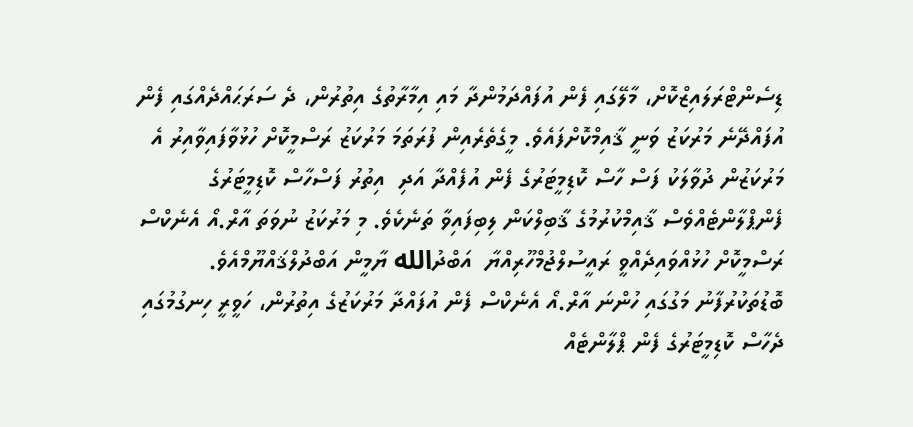ޑިސެންޓްރަލައިޒްކޮށް، މާލޭގައި ފެން އުފައްދަމުންދާ މައި އިމާރާތުގެ އިތުރުން، ދެ ސަރަޙައްދެއްގައި ފެން އުފައްދޭނެ މަރުކަޒު ވަނީ ޤާއިމްކޮށްފައެވެ. މީގެތެރެއިން ފުރަތަމަ މަރުކަޒު ރަސްމީކޮށް ހުޅުވާފައިވާއިރު އެ މަރުކަޒުން ދުވާލަކު ފަސް ހާސް ކޮޑިމީޓަރުގެ ފެން އުފެއްދާ އަދި  އިތުރު ފަސްހާސް ކޮޑިމީޓަރުގެ ފެންޕްލާންޓެއްވެސް ޤާއިމްކުރުމުގެ ޤާބިލްކަން ލިބިފައިވާ ތަނެކެވެ. މި މަރުކަޒު ނުވަތަ އާރް.އޯ އެނެކްސް ރަސްމީކޮށް ހުޅުއްވައިދެއްވީ ރައީސުލްޖުމްހޫރިއްޔާ  އަބްދުالله ޔާމީން އަބްދުލްޤައްޔޫމްއެވެ.
ބޮޑުތަކުރުފާނު މަގުގައި ހުންނަ އާރް.އޯ އެނެކްސް ފެން އުފައްދާ މަރުކަޒުގެ އިތުރުން، ހަވީރީ ހިނގުމުގައި ދެހާސް ކޮޑިމީޓަރުގެ ފެން ޕްލާންޓެއް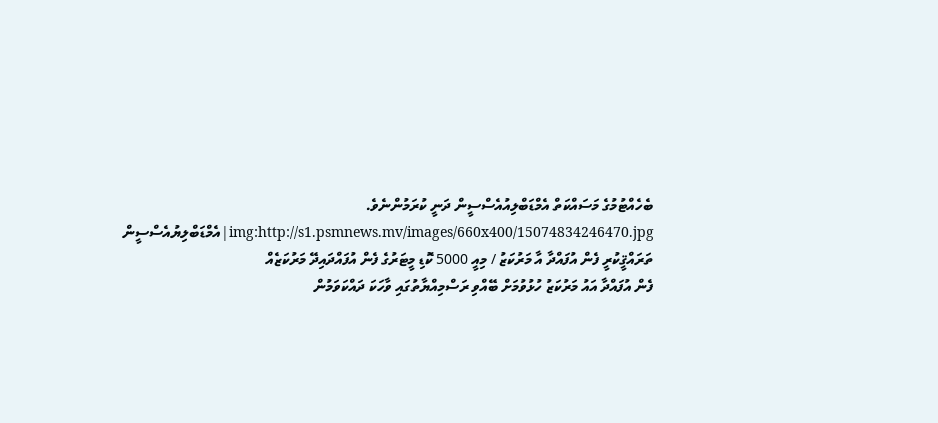ބެހެއްޓުމުގެ މަސައްކަތް އެމްޑަބްލިއުއެސްސީން ދަނީ ކުރަމުންނެވެ.
img:http://s1.psmnews.mv/images/660x400/15074834246470.jpg|އެމްޑަބްލިޔުއެސްސީން ތަރައްޤީކުރީ ފެން އުފައްދާ އާ މަރުކަޒު / މިއީ 5000 ކޮޑި މީޓަރުގެ ފެން އުފައްދައިދޭ މަރުކަޒެއް
ފެން އުފައްދާ އައު މަރުކަޒު ހުޅުވުމަށް ބޭއްވި ރަސްމިއްޔާތުގައި ވާހަކަ ދައްކަވަމުން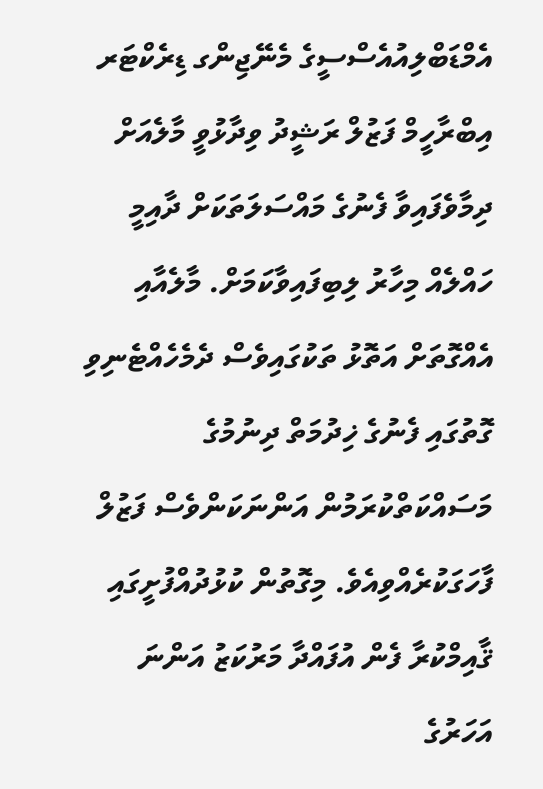އެމްޑަބްލިއުއެސްސީގެ މެނޭޖިންގ ޑިރެކްޓަރ އިބްރާހީމް ފަޒުލް ރަޝީދު ވިދާޅުވީ މާލެއަށް ދިމާވެފައިވާ ފެނުގެ މައްސަލަތަކަށް ދާއިމީ ހައްލެއް މިހާރު ލިބިފައިވާކަމަށް. މާލެއާއި އެއްގޮތަށް އަތޮޅު ތަކުގައިވެސް ދެމެހެއްޓެނިވި ގޮތުގައި ފެނުގެ ޚިދުމަތް ދިނުމުގެ މަސައްކަތްކުރަމުން އަންނަކަންވެސް ފަޒުލް ފާހަގަކުރެއްވިއެވެ. މިގޮތުން ކުޅުދުއްފުށީގައި ޤާއިމްކުރާ ފެން އުފައްދާ މަރުކަޒު އަންނަ އަހަރުގެ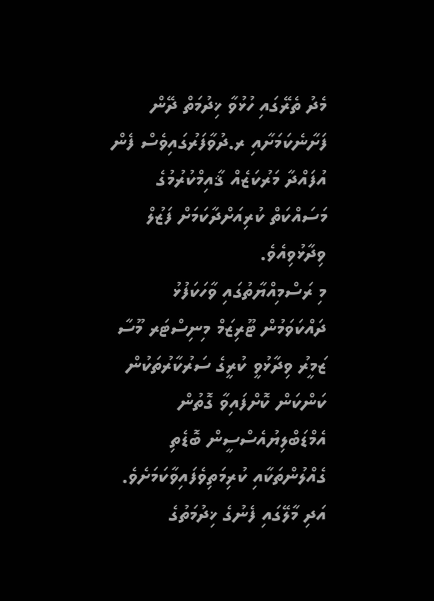މެދު ތެރޭގައި ހުޅުވާ ޚިދުމަތް ދޭން ފަށާނެކަމަށާއި ރ.ދުވާފަރުގައިވެސް ފެން އުފައްދާ މަރުކަޒެއް ޤާއިމްކުރުމުގެ މަސައްކަތް ކުރިއަށްދާކަމަށް ފަޒުލް ވިދާޅުވިއެވެ.
މި ރަސްމިއްޔާތުގައި ވާހަކަފުޅު ދައްކަވަމުން ޓޫރިޒަމް މިނިސްޓަރ މޫސާ ޒަމީރު ވިދާޅުވީ ކުރީގެ ސަރުކާރުތަކުން ކަންކަން ކޮށްފައިވާ ގޮތުން އެމްޑަބްލިޔުއެސްސީން ބޮޑެތި ގެއްލުންތަކާއި ކުރިމަތިވެފައިވާކަމަށެވެ. އަދި މާލޭގައި ފެނުގެ ޚިދުމަތުގެ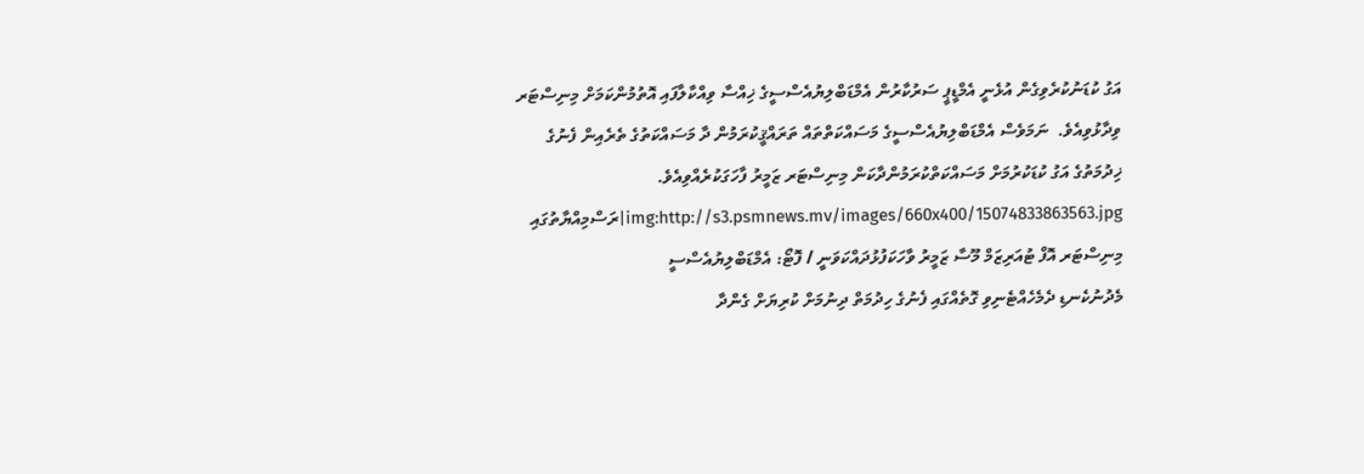އަގު ކުޑަނުކުރެވިގެން އުޅެނީ އެމްޑީޕީ ސަރުކާރުން އެމްޑަބްލިޔުއެސްސީގެ ޚިއްސާ ވިއްކާލާފައި އޮތުމުންކަމަށް މިނިސްޓަރ ވިދާޅުވިއެވެ.  ނަމަވެސް އެމްޑަބްލިޔުއެސްސީގެ މަސައްކަތްތައް ތަރައްޤީކުރަމުން ދާ މަސައްކަތުގެ ތެރެއިން ފެނުގެ ޚިދުމަތުގެ އަގު ކުޑަކުރުމަށް މަސައްކަތްކުރަމުންދާކަން މިނިސްޓަރ ޒަމީރު ފާހަގަކުރެއްވިއެވެ.
img:http://s3.psmnews.mv/images/660x400/15074833863563.jpg|ރަސްމިއްޔާތުގައި މިނިސްޓަރ އޮފް ޓުއަރިޒަމް މޫސާ ޒަމީރު ވާހަކަފުޅުދައްކަވަނީ / ފޮޓޯ: އެމްޑަބްލިޔުއެސްސީ
މެދުނުކެނޑި ދެމެހެއްޓެނިވި ގޮތެއްގައި ފެނުގެ ހިދުމަތް ދިނުމަށް ކުރިޔަށް ގެންދާ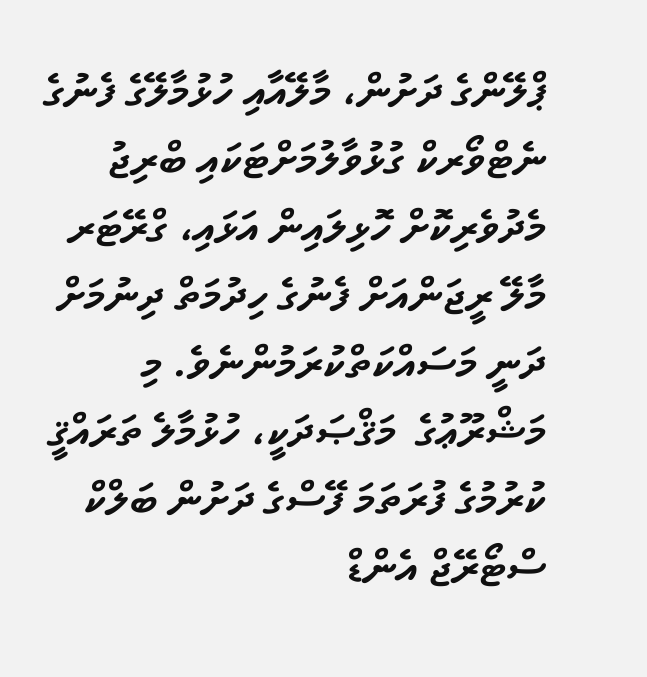ޕްލޭންގެ ދަށުން، މާލޭއާއި ހުޅުމާލޭގެ ފެނުގެ ނެޓްވޯރކް ގުޅުވާލުމަށްޓަކައި ބްރިޖު މެދުވެރިކޮށް ހޮޅިލައިން އަޅައި، ގްރޭޓަރ މާލޭ ރީޖަންއަށް ފެނުގެ ހިދުމަތް ދިނުމަށް ދަނީ މަސައްކަތްކުރަމުންނެވެ. މި މަޝްރޫޢުގެ  މަޤްޞަދަކީ، ހުޅުމާލެ ތަރައްޤީ ކުރުމުގެ ފުރަތަމަ ފޭސްގެ ދަށުން ބަލްކް ސްޓޯރޭޖް އެންޑް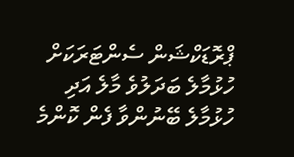ޕްރޮޑަކްޝަން ސެންޓަރަކަށް ހުޅުމާލެ ބަދަލުވެ މާލެ އަދި ހުޅުމާލެ ބޭނުންވާ ފެން ކޮންމެ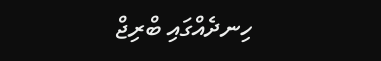ހިނދެއްގައި ބްރިޖް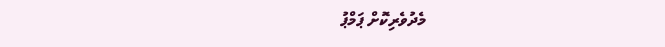މެދުވެރިކޮށް ޕަމްޕު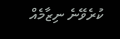ކުރެވޭނެ ނިޒާމެއް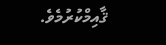ޤާއިމްކުރުމެވެ.